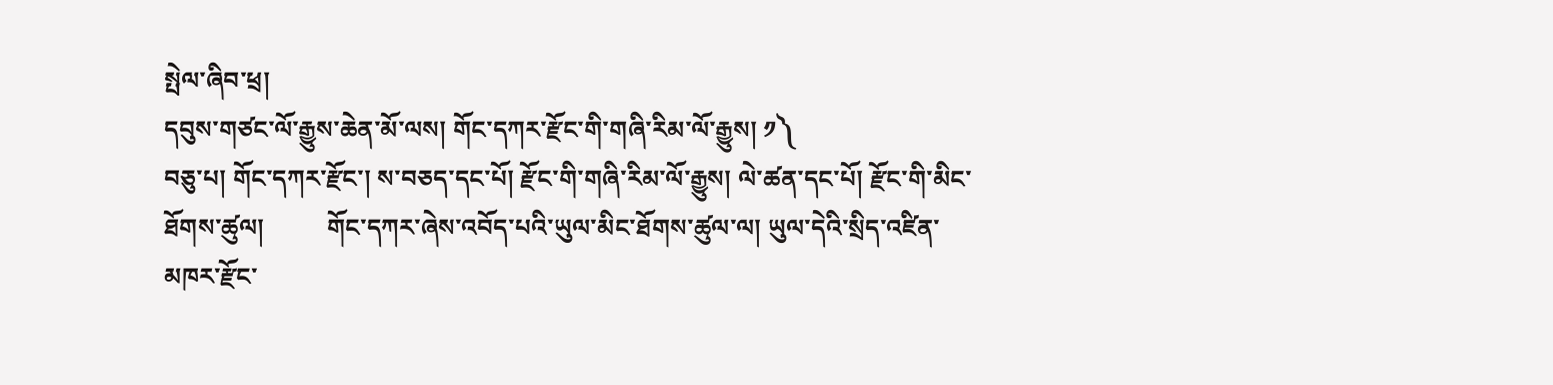སྤེལ་ཞིབ་ཕྲ།
དབུས་གཙང་ལོ་རྒྱུས་ཆེན་མོ་ལས། གོང་དཀར་རྫོང་གི་གཞི་རིམ་ལོ་རྒྱུས། ༡༽
བཅུ་པ། གོང་དཀར་རྫོང་། ས་བཅད་དང་པོ། རྫོང་གི་གཞི་རིམ་ལོ་རྒྱུས། ལེ་ཚན་དང་པོ། རྫོང་གི་མིང་ཐོགས་ཚུལ།          གོང་དཀར་ཞེས་འབོད་པའི་ཡུལ་མིང་ཐོགས་ཚུལ་ལ། ཡུལ་དེའི་སྲིད་འཛིན་མཁར་རྫོང་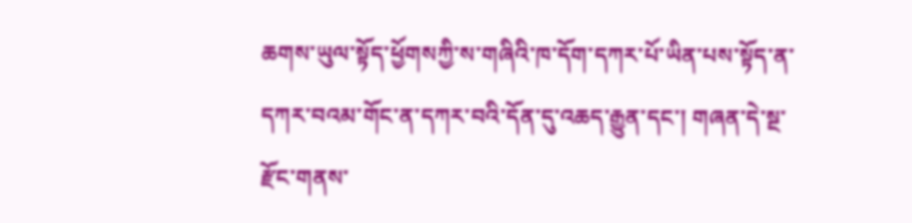ཆགས་ཡུལ་སྟོད་ཕྱོགསཀྱི་ས་གཞིའི་ཁ་དོག་དཀར་པོ་ཡིན་པས་སྟོད་ན་དཀར་བའམ་གོང་ན་དཀར་བའི་དོན་དུ་འཆད་རྒྱུན་དང་། གཞན་དེ་སྔ་རྫོང་གནས་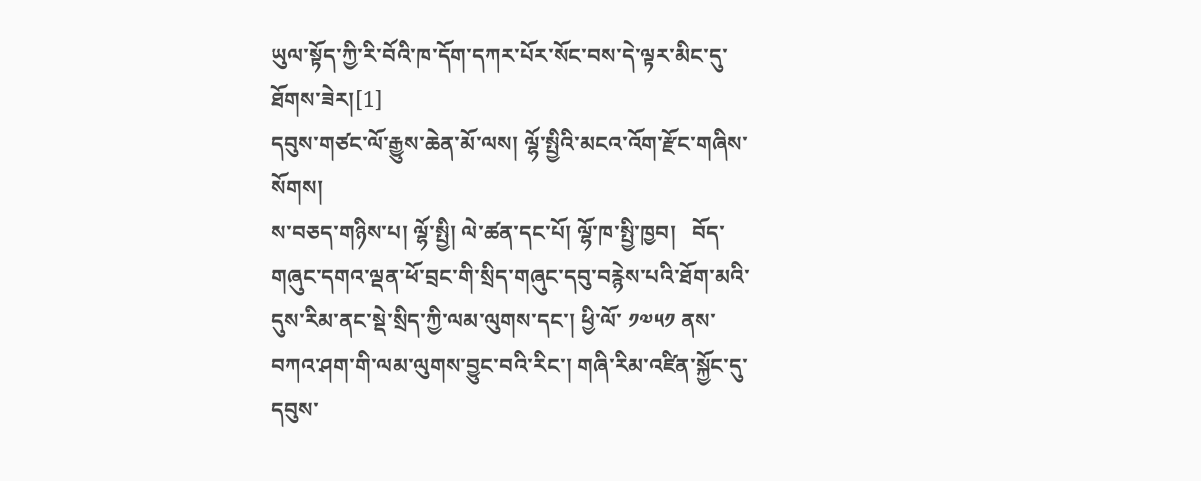ཡུལ་སྟོད་ཀྱི་རི་བོའི་ཁ་དོག་དཀར་པོར་སོང་བས་དེ་ལྟར་མིང་དུ་ཐོགས་ཟེར།[1]
དབུས་གཙང་ལོ་རྒྱུས་ཆེན་མོ་ལས། ལྷོ་སྤྱིའི་མངའ་འོག་རྫོང་གཞིས་སོགས།
ས་བཅད་གཉིས་པ། ལྷོ་སྤྱི། ལེ་ཚན་དང་པོ། ལྷོ་ཁ་སྤྱི་ཁྱབ།   བོད་གཞུང་དགའ་ལྡན་ཕོ་བྲང་གི་སྲིད་གཞུང་དབུ་བརྙེས་པའི་ཐོག་མའི་དུས་རིམ་ནང་སྡེ་སྲིད་ཀྱི་ལམ་ལུགས་དང་། ཕྱི་ལོ་ ༡༧༥༡ ནས་བཀའ་ཤག་གི་ལམ་ལུགས་བྱུང་བའི་རིང་། གཞི་རིམ་འཛིན་སྐྱོང་དུ་དབུས་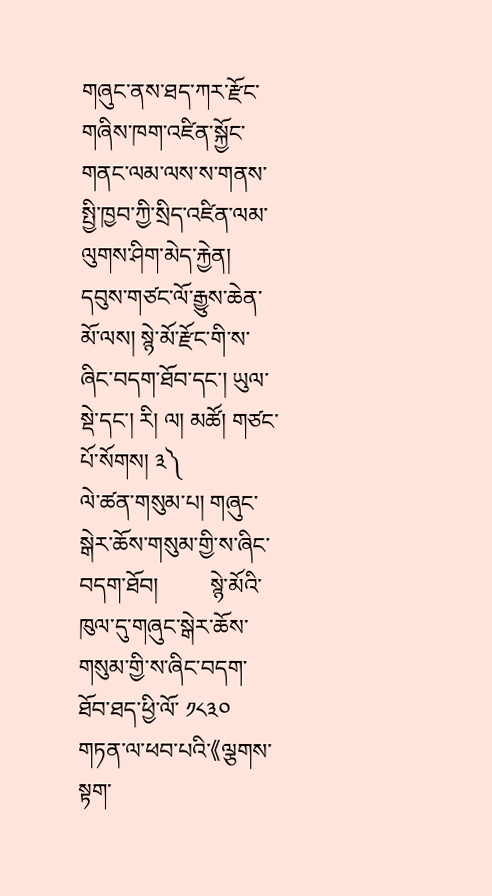གཞུང་ནས་ཐད་ཀར་རྫོང་གཞིས་ཁག་འཛིན་སྐྱོང་གནང་ལམ་ལས་ས་གནས་སྤྱི་ཁྱབ་ཀྱི་སྲིད་འཛིན་ལམ་ལུགས་ཤིག་མེད་རྐྱེན།
དབུས་གཙང་ལོ་རྒྱུས་ཆེན་མོ་ལས། སྙེ་མོ་རྫོང་གི་ས་ཞིང་བདག་ཐོབ་དང་། ཡུལ་སྡེ་དང་། རི། ལ། མཚོ། གཙང་པོ་སོགས། ༣༽
ལེ་ཚན་གསུམ་པ། གཞུང་སྒེར་ཆོས་གསུམ་གྱི་ས་ཞིང་བདག་ཐོབ།         སྙེ་མོའི་ཁུལ་དུ་གཞུང་སྒེར་ཆོས་གསུམ་གྱི་ས་ཞིང་བདག་ཐོབ་ཐད་ཕྱི་ལོ་ ༡༨༣༠ གཏན་ལ་ཕབ་པའི་《ལྕགས་སྟག་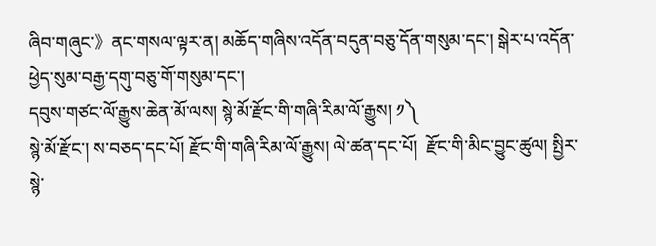ཞིབ་གཞུང་》ནང་གསལ་ལྟར་ན། མཆོད་གཞིས་འདོན་བདུན་བཅུ་དོན་གསུམ་དང་། སྒེར་པ་འདོན་ཕྱེད་སུམ་བརྒྱ་དགུ་བཅུ་གོ་གསུམ་དང་།
དབུས་གཙང་ལོ་རྒྱུས་ཆེན་མོ་ལས། སྙེ་མོ་རྫོང་གི་གཞི་རིམ་ལོ་རྒྱུས། ༡༽
སྙེ་མོ་རྫོང་། ས་བཅད་དང་པོ། རྫོང་གི་གཞི་རིམ་ལོ་རྒྱུས། ལེ་ཚན་དང་པོ།  རྫོང་གི་མིང་བྱུང་ཚུལ། སྤྱིར་སྙེ་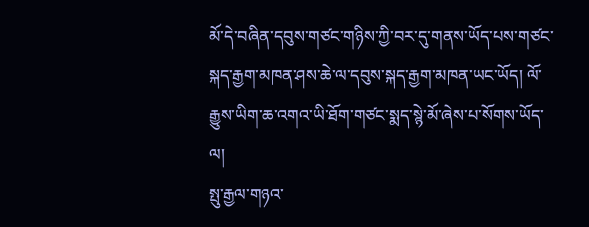མོ་དེ་བཞིན་དབུས་གཙང་གཉིས་ཀྱི་བར་དུ་གནས་ཡོད་པས་གཙང་སྐད་རྒྱག་མཁན་ཤས་ཆེ་ལ་དབུས་སྐད་རྒྱག་མཁན་ཡང་ཡོད། ལོ་རྒྱུས་ཡིག་ཆ་འགའ་ཡི་ཐོག་གཙང་སྨད་སྙེ་མོ་ཞེས་པ་སོགས་ཡོད་ལ།
སྤུ་རྒྱལ་གཉའ་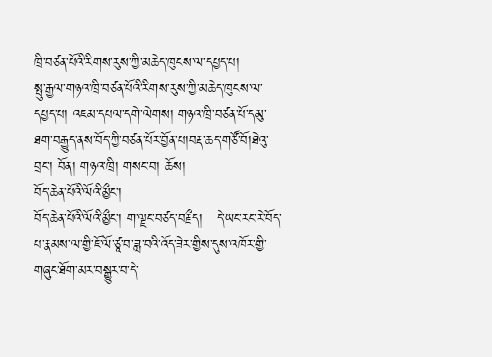ཁྲི་བཙན་པོའི་རིགས་རུས་ཀྱི་མཆེད་ཁུངས་ལ་དཔྱད་པ།
སྤུ་རྒྱལ་གཉའ་ཁྲི་བཙན་པོའི་རིགས་རུས་ཀྱི་མཆེད་ཁུངས་ལ་དཔྱད་པ། འཇམ་དཔལ་དགེ་ལེགས། གཉའ་ཁྲི་བཙན་པོ་དམུ་ཐག་བརྒྱུད་ནས་བོད་ཀྱི་བཙན་པོར་བྱོན་པ།བརྡ་ཆད་གཙོ་བོ།ཐེའུ་བྲང་། བོན། གཉའ་ཁྲི། གསང་བ། ཆོས།
བོད་ཆེན་པོའི་ལོའི་མྱྀང་།
བོད་ཆེན་པོའི་ལོའི་མྱྀང་། ག་ལྗང་བཙད་བརྗྀད།   དེ་ཡང་རང་རེ་བོད་པ་རྣམས་ལ་གྱི་ཇོ་ལོ་ཙཱ་བ་ཟླ་བའི་འོད་ཟེར་གྱིས་དུས་འཁོར་གྱི་གཞུང་ཐོག་མར་བསྒྱུར་བ་དེ་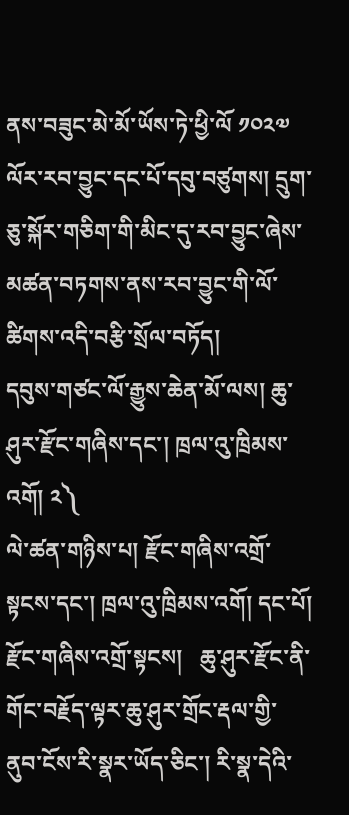ནས་བཟུང་མེ་མོ་ཡོས་ཏེ་ཕྱི་ལོ ༡༠༢༧ ལོར་རབ་བྱུང་དང་པོ་དབུ་བཙུགས། དྲུག་ཅུ་སྐོར་གཅིག་གི་མིང་དུ་རབ་བྱུང་ཞེས་མཚན་བཏགས་ནས་རབ་བྱུང་གི་ལོ་ཚིགས་འདི་བརྩི་སྲོལ་བཏོད།
དབུས་གཙང་ལོ་རྒྱུས་ཆེན་མོ་ལས། ཆུ་ཤུར་རྫོང་གཞིས་དང་། ཁྲལ་འུ་ཁྲིམས་འགོ། ༢༽
ལེ་ཚན་གཉིས་པ། རྫོང་གཞིས་འགྲོ་སྟངས་དང་། ཁྲལ་འུ་ཁྲིམས་འགོ། དང་པོ། རྫོང་གཞིས་འགྲོ་སྟངས།   ཆུ་ཤུར་རྫོང་ནི་གོང་བརྗོད་ལྟར་ཆུ་ཤུར་གྲོང་རྡལ་གྱི་ནུབ་ངོས་རི་སྣར་ཡོད་ཅིང་། རི་སྣ་དེའི་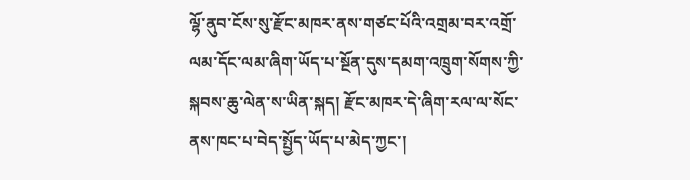ལྷོ་ནུབ་ངོས་སུ་རྫོང་མཁར་ནས་གཙང་པོའི་འགྲམ་བར་འགྲོ་ལམ་དོང་ལམ་ཞིག་ཡོད་པ་སྔོན་དུས་དམག་འཁྲུག་སོགས་ཀྱི་སྐབས་ཆུ་ལེན་ས་ཡིན་སྐད། རྫོང་མཁར་དེ་ཞིག་རལ་ལ་སོང་ནས་ཁང་པ་བེད་སྤྱོད་ཡོད་པ་མེད་ཀྱང་།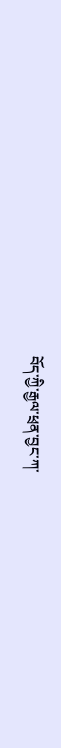བོད་ཀྱི་རྒྱལ་ཕྲན་བྱང་ཀ་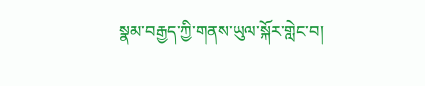སྣམ་བརྒྱད་ཀྱི་གནས་ཡུལ་སྐོར་གླེང་བ།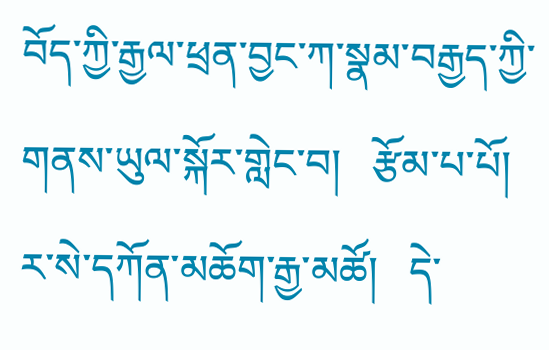བོད་ཀྱི་རྒྱལ་ཕྲན་བྱང་ཀ་སྣམ་བརྒྱད་ཀྱི་གནས་ཡུལ་སྐོར་གླེང་བ།   རྩོམ་པ་པོ། ར་སེ་དཀོན་མཆོག་རྒྱ་མཚོ།   དེ་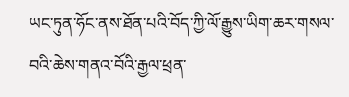ཡང་ཏུན་ཧོང་ནས་ཐོན་པའི་བོད་ཀྱི་ལོ་རྒྱུས་ཡིག་ཆར་གསལ་བའི་ཆེས་གནའ་བོའི་རྒྱལ་ཕྲན་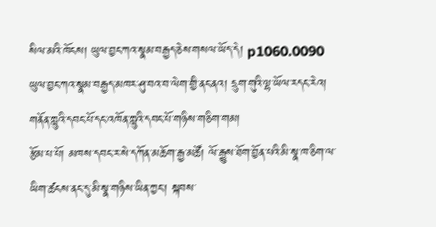སིལ་མའི་ཁོངས། ཡུལ་བྱང་ཀའ་སྣམ་བརྒྱད་ཅེས་གསལ་ཡོད་དེ། p1060.0090  ཡུལ་བྱང་ཀའ་སྣམ་བརྒྱད་མཁར་ཤུ་བའ་བ་ལེག་གྱི་ནང་ནའ། དྲུག་གུའི་ལྷ་ཡོལ་རདང་རེའ།
གནོན་ཀླུའི་དབང་པོ་དང་འཁོན་ཀླུའི་དབང་པོ་གཉིས་གཅིག་གམ།
རྩོམ་པ་པོ། མཁས་དབང་ར་སེ་དཀོན་མཆོག་རྒྱ་མཚོ། ལོ་རྒྱུས་ཐོག་བྱོན་པའི་མི་སྣ་ཁ་ཅིག་ལ་ཡིག་ཚངས་ནང་དུ་མི་སྣ་གཉིས་ཡིན་ཀྱང་། སྐབས་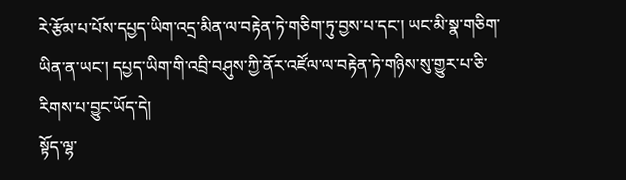རེ་རྩོམ་པ་པོས་དཔྱད་ཡིག་འདྲ་མིན་ལ་བརྟེན་ཏེ་གཅིག་ཏུ་བྱས་པ་དང་། ཡང་མི་སྣ་གཅིག་ཡིན་ན་ཡང་། དཔྱད་ཡིག་གི་འབྲི་བཤུས་ཀྱི་ནོར་འཛོལ་ལ་བརྟེན་ཏེ་གཉིས་སུ་གྱུར་པ་ཅི་རིགས་པ་བྱུང་ཡོད་དེ།
སྟོད་ལྷ་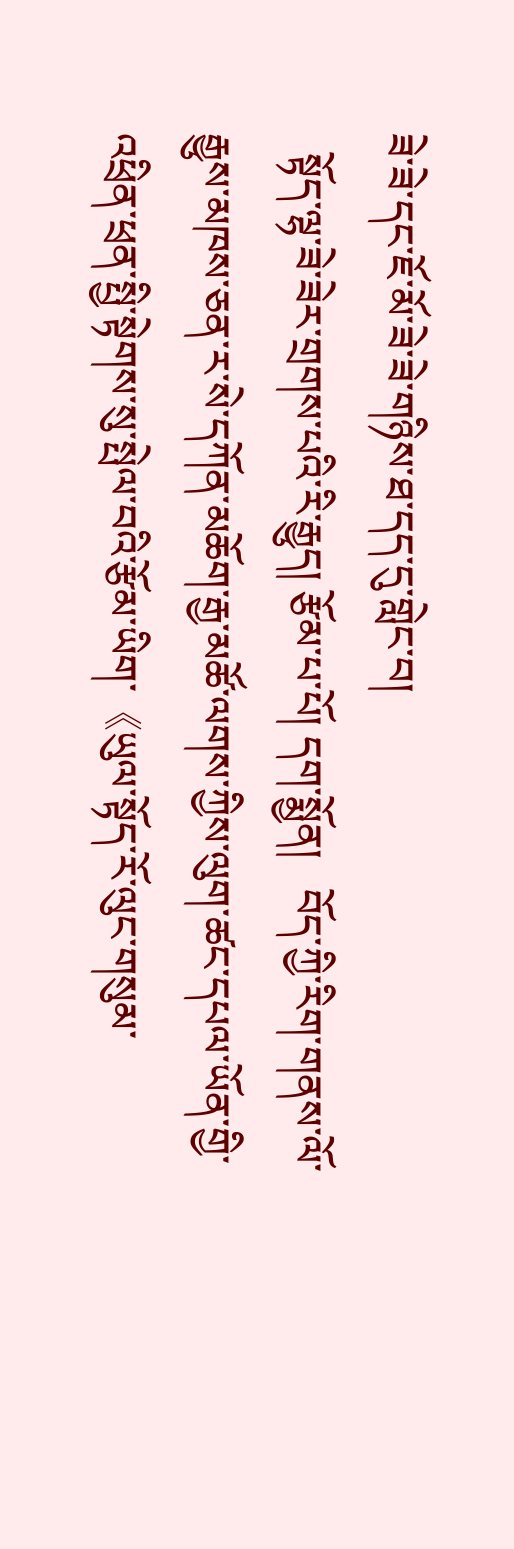ཟེ་ཟེ་དང་ཇོ་མོ་ཟེ་ཟེ་གཉིས་ཐ་དད་དུ་གླེང་བ།
  སྟོད་ལྷ་ཟེ་ཟེར་གྲགས་པའི་རི་རྒྱུད། རྩོམ་པ་པོ། དག་སྨྱོན།   བོད་ཀྱི་རིག་གནས་ལོ་རྒྱུས་མཁས་ཅན་ར་སེ་དཀོན་མཆོག་རྒྱ་མཚོ་ལགས་ཀྱིས་ལུག་ཚང་དཔལ་ཡོན་གྱི་འཕྲིན་ཕྲན་སྤྱི་སྟེགས་སུ་སྤེལ་བའི་རྩོམ་ཡིག་《ཡུལ་སྟོད་རོ་ལུང་གསུམ་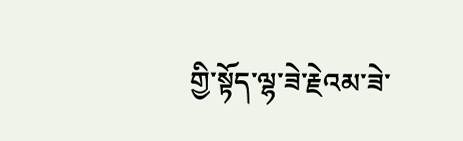གྱི་སྟོད་ལྷ་ཟེ་རྗེའམ་ཟེ་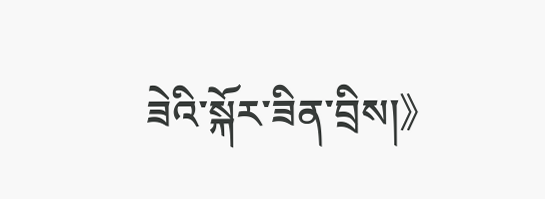ཟེའི་སྐོར་ཟིན་བྲིས།》